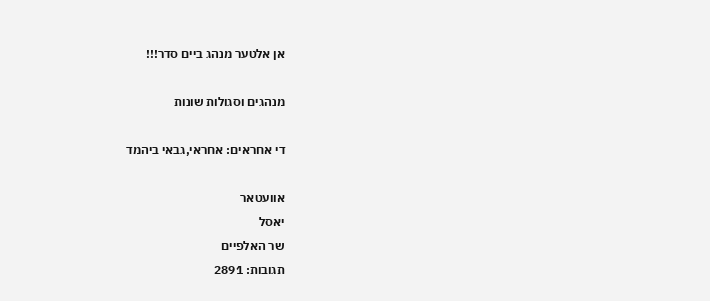אן אלטער מנהג ביים סדר!!!

מנהגים וסגולות שונות

די אחראים: אחראי,גבאי ביהמד

אוועטאר
יאסל
שר האלפיים
תגובות: 2891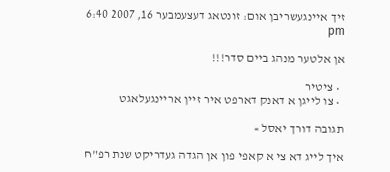זיך איינגעשריבן אום: זונטאג דעצעמבער 16, 2007 6:40 pm

אן אלטער מנהג ביים סדר!!!

  • ציטיר
  • צו לייגן א דאנק דארפט איר זיין אריינגעלאגט

תגובה דורך יאסל »

איך לייג דא צי א קאפי פון אן הגדה געדריקט שנת רפ"ח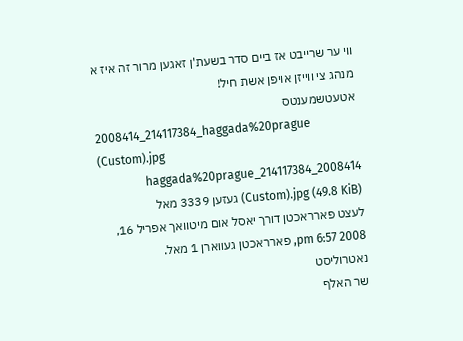ווי ער שרייבט אז ביים סדר בשעת'ן זאגען מרור זה איז א מנהג צי ווייזן אויפן אשת חיל!
אטעטשמענטס
2008414_214117384_haggada%20prague (Custom).jpg
2008414_214117384_haggada%20prague (Custom).jpg (49.8 KiB) געזען 3339 מאל
לעצט פארראכטן דורך יאסל אום מיטוואך אפריל 16, 2008 6:57 pm, פארראכטן געווארן 1 מאל.
נאטרוליסט
שר האלף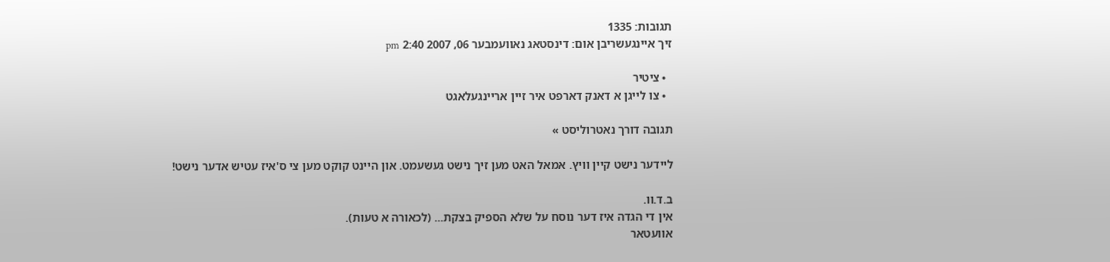תגובות: 1335
זיך איינגעשריבן אום: דינסטאג נאוועמבער 06, 2007 2:40 pm

  • ציטיר
  • צו לייגן א דאנק דארפט איר זיין אריינגעלאגט

תגובה דורך נאטרוליסט »

ליידער נישט קיין וויץ. אמאל האט מען זיך נישט געשעמט. און היינט קוקט מען צי ס'איז עטיש אדער נישט!

ב.ד.וו.
אין די הגדה איז דער נוסח על שלא הספיק בצקת... (לכאורה א טעות).
אוועטאר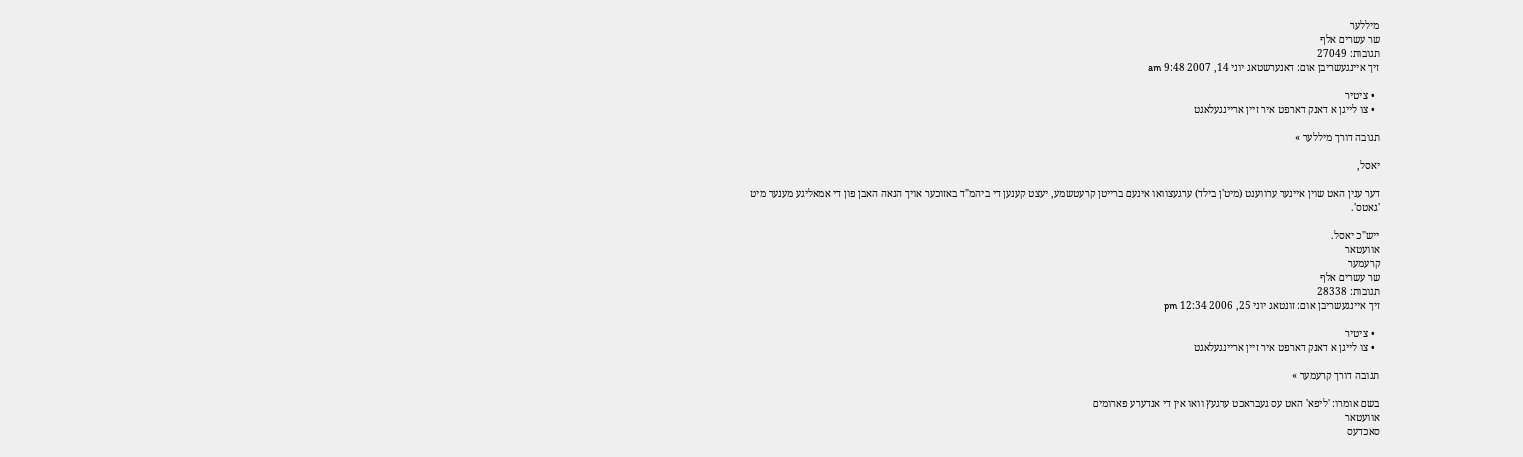מיללער
שר עשרים אלף
תגובות: 27049
זיך איינגעשריבן אום: דאנערשטאג יוני 14, 2007 9:48 am

  • ציטיר
  • צו לייגן א דאנק דארפט איר זיין אריינגעלאגט

תגובה דורך מיללער »

יאסל,

דער ענין האט שוין איינער ערווענט (מיט'ן בילד) ערגעצוואו אינעם ברייטן קרעטשמע, יעצט קענען די ביהמ"ד באזוכער אויך הנאה האבן פון די אמאליגע מענער מיט 'גאטס'.

ייש"כ יאסל.
אוועטאר
קרעמער
שר עשרים אלף
תגובות: 28338
זיך איינגעשריבן אום: זונטאג יוני 25, 2006 12:34 pm

  • ציטיר
  • צו לייגן א דאנק דארפט איר זיין אריינגעלאגט

תגובה דורך קרעמער »

בשם אומרו: 'ליפא' האט עס געבראכט ערגעץ וואו אין די אנדערע פארומים
אוועטאר
סאכדעס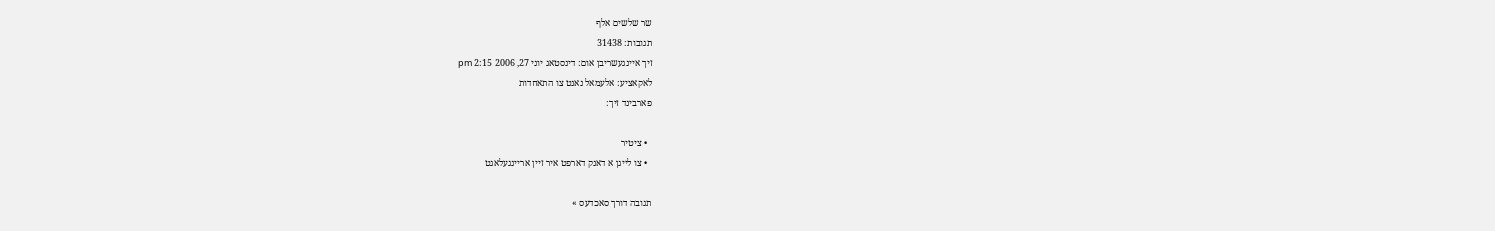שר שלשים אלף
תגובות: 31438
זיך איינגעשריבן אום: דינסטאג יוני 27, 2006 2:15 pm
לאקאציע: אלעמאל נאנט צו התאחדות
פארבינד זיך:

  • ציטיר
  • צו לייגן א דאנק דארפט איר זיין אריינגעלאגט

תגובה דורך סאכדעס »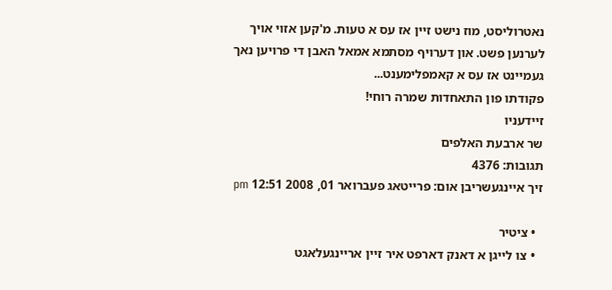נאטרוליסט, מוז נישט זיין אז עס א טעות. מ'קען אזוי אויך לערנען פשט. און דערויף מסתמא אמאל האבן די פרויען נאך געמיינט אז עס א קאמפלימענט...
פקודתו פון התאחדות שמרה רוחי!
זיידעניו
שר ארבעת האלפים
תגובות: 4376
זיך איינגעשריבן אום: פרייטאג פעברואר 01, 2008 12:51 pm

  • ציטיר
  • צו לייגן א דאנק דארפט איר זיין אריינגעלאגט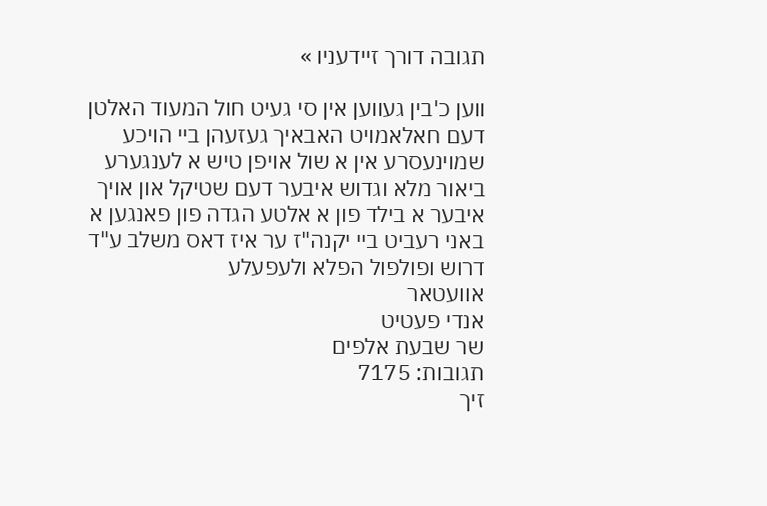תגובה דורך זיידעניו »

ווען כ'בין געווען אין סי געיט חול המעוד האלטן דעם חאלאמויט האבאיך געזעהן ביי הויכע שמוינעסרע אין א שול אויפן טיש א לענגערע ביאור מלא וגדוש איבער דעם שטיקל און אויך איבער א בילד פון א אלטע הגדה פון פאנגען א באני רעביט ביי יקנה"ז ער איז דאס משלב ע"ד דרוש ופולפול הפלא ולעפעלע
אוועטאר
אנדי פעטיט
שר שבעת אלפים
תגובות: 7175
זיך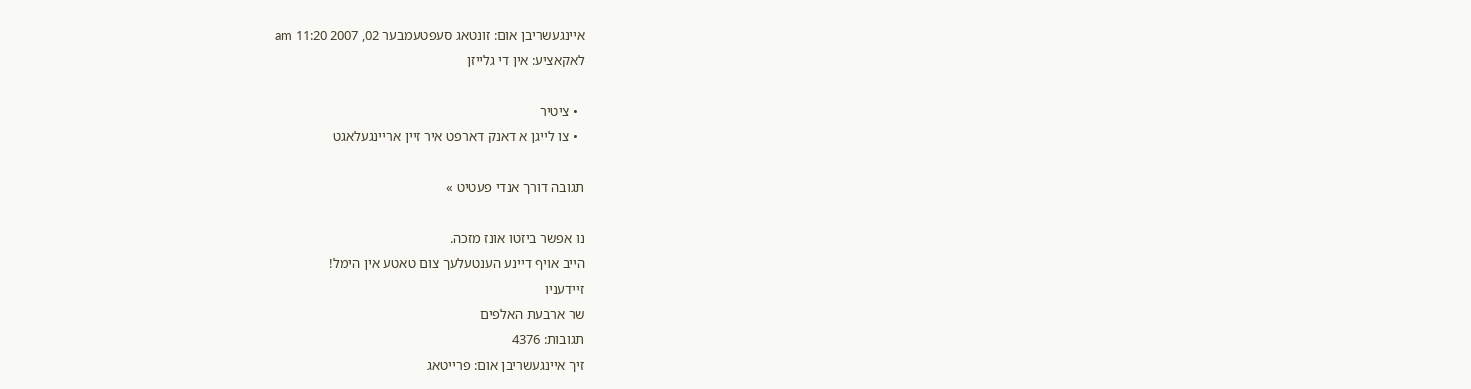איינגעשריבן אום: זונטאג סעפטעמבער 02, 2007 11:20 am
לאקאציע: אין די גלייזן

  • ציטיר
  • צו לייגן א דאנק דארפט איר זיין אריינגעלאגט

תגובה דורך אנדי פעטיט »

נו אפשר ביזטו אונז מזכה.
הייב אויף דיינע הענטעלעך צום טאטע אין הימל!
זיידעניו
שר ארבעת האלפים
תגובות: 4376
זיך איינגעשריבן אום: פרייטאג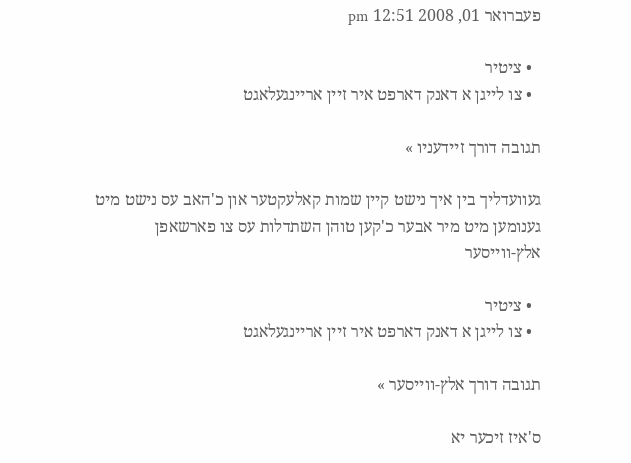פעברואר 01, 2008 12:51 pm

  • ציטיר
  • צו לייגן א דאנק דארפט איר זיין אריינגעלאגט

תגובה דורך זיידעניו »

געוועדליך בין איך נישט קיין שמות קאלעקטער און כ'האב עס נישט מיט גענומען מיט מיר אבער כ'קען טוהן השתדלות עס צו פארשאפן
אלץ-ווייסער

  • ציטיר
  • צו לייגן א דאנק דארפט איר זיין אריינגעלאגט

תגובה דורך אלץ-ווייסער »

ס'איז זיכער יא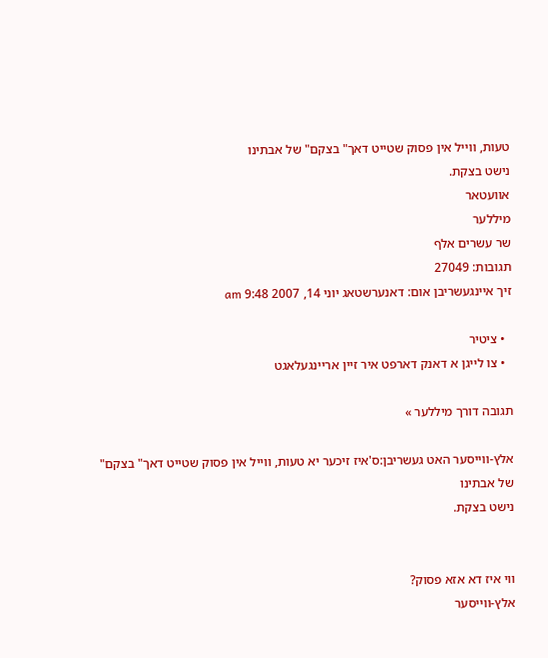טעות, ווייל אין פסוק שטייט דאך" בצקם" של אבתינו
נישט בצקת.
אוועטאר
מיללער
שר עשרים אלף
תגובות: 27049
זיך איינגעשריבן אום: דאנערשטאג יוני 14, 2007 9:48 am

  • ציטיר
  • צו לייגן א דאנק דארפט איר זיין אריינגעלאגט

תגובה דורך מיללער »

אלץ-ווייסער האט געשריבן:ס'איז זיכער יא טעות, ווייל אין פסוק שטייט דאך" בצקם" של אבתינו
נישט בצקת.


ווי איז דא אזא פסוק?
אלץ-ווייסער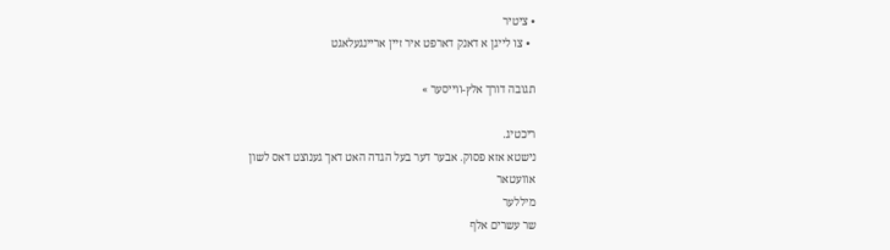• ציטיר
  • צו לייגן א דאנק דארפט איר זיין אריינגעלאגט

תגובה דורך אלץ-ווייסער »

ריכטיג.
נישטא אזא פסוק. אבער דער בעל הגדה האט דאך גענוצט דאס לשון
אוועטאר
מיללער
שר עשרים אלף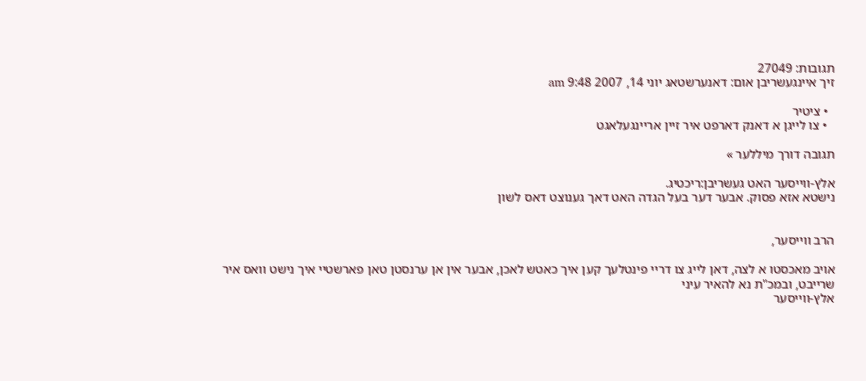תגובות: 27049
זיך איינגעשריבן אום: דאנערשטאג יוני 14, 2007 9:48 am

  • ציטיר
  • צו לייגן א דאנק דארפט איר זיין אריינגעלאגט

תגובה דורך מיללער »

אלץ-ווייסער האט געשריבן:ריכטיג.
נישטא אזא פסוק. אבער דער בעל הגדה האט דאך גענוצט דאס לשון


הרב ווייסער,

אויב מאכסטו א לצה, דאן לייג צו דריי פינטלעך קען איך כאטש לאכן, אבער אין אן ערנסטן טאן פארשטיי איך נישט וואס איר שרייבט, ובמכ"ת נא להאיר עיני
אלץ-ווייסער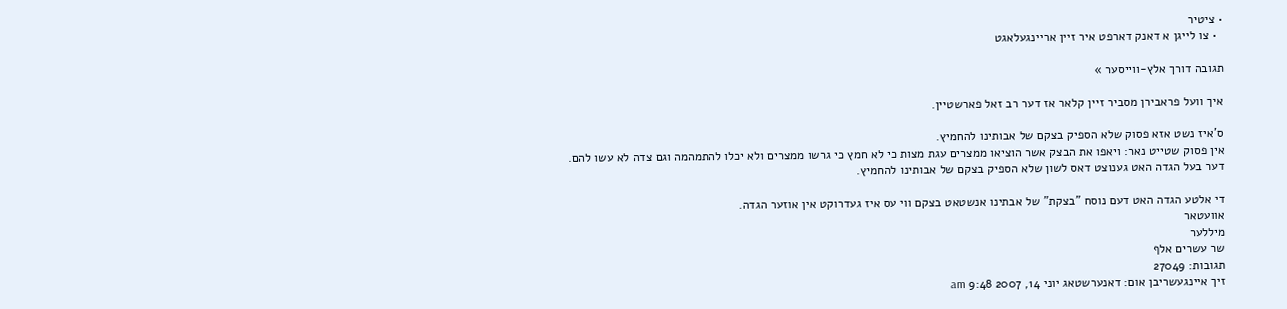• ציטיר
  • צו לייגן א דאנק דארפט איר זיין אריינגעלאגט

תגובה דורך אלץ-ווייסער »

איך וועל פראבירן מסביר זיין קלאר אז דער רב זאל פארשטיין.

ס'איז נשט אזא פסוק שלא הספיק בצקם של אבותינו להחמיץ.
אין פסוק שטייט נאר: ויאפו את הבצק אשר הוציאו ממצרים עגת מצות כי לא חמץ כי גרשו ממצרים ולא יכלו להתמהמה וגם צדה לא עשו להם.
דער בעל הגדה האט גענוצט דאס לשון שלא הספיק בצקם של אבותינו להחמיץ.

די אלטע הגדה האט דעם נוסח "בצקת" של אבתינו אנשטאט בצקם ווי עס איז געדרוקט אין אוזער הגדה.
אוועטאר
מיללער
שר עשרים אלף
תגובות: 27049
זיך איינגעשריבן אום: דאנערשטאג יוני 14, 2007 9:48 am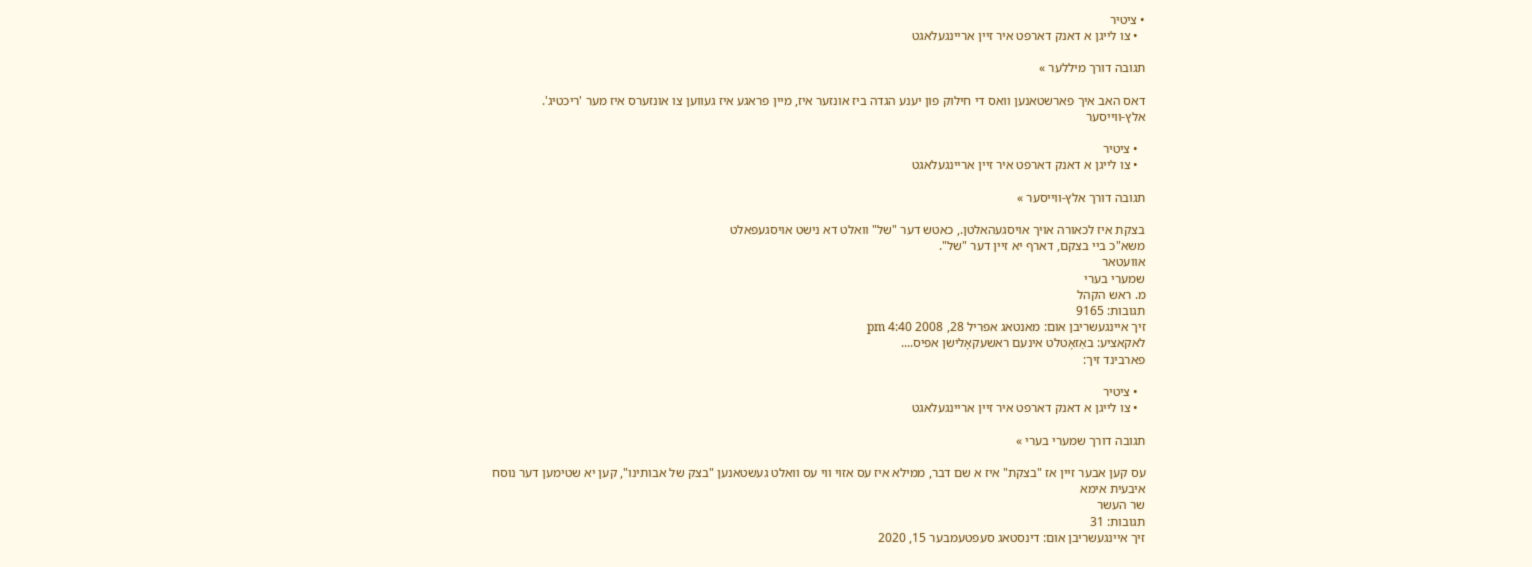• ציטיר
  • צו לייגן א דאנק דארפט איר זיין אריינגעלאגט

תגובה דורך מיללער »

דאס האב איך פארשטאנען וואס די חילוק פון יענע הגדה ביז אונזער איז, מיין פראגע איז געווען צו אונזערס איז מער 'ריכטיג'.
אלץ-ווייסער

  • ציטיר
  • צו לייגן א דאנק דארפט איר זיין אריינגעלאגט

תגובה דורך אלץ-ווייסער »

בצקת איז לכאורה אויך אויסגעהאלטן., כאטש דער "של" וואלט דא נישט אויסגעפאלט
משא"כ ביי בצקם, דארף יא זיין דער "של".
אוועטאר
שמערי בערי
מ. ראש הקהל
תגובות: 9165
זיך איינגעשריבן אום: מאנטאג אפריל 28, 2008 4:40 pm
לאקאציע: באַזאָטלט אינעם ראשעקאָלישן אפיס....
פארבינד זיך:

  • ציטיר
  • צו לייגן א דאנק דארפט איר זיין אריינגעלאגט

תגובה דורך שמערי בערי »

עס קען אבער זיין אז "בצקת" איז א שם דבר, ממילא איז עס אזוי ווי עס וואלט געשטאנען "בצק של אבותינו", קען יא שטימען דער נוסח
איבעית אימא
שר העשר
תגובות: 31
זיך איינגעשריבן אום: דינסטאג סעפטעמבער 15, 2020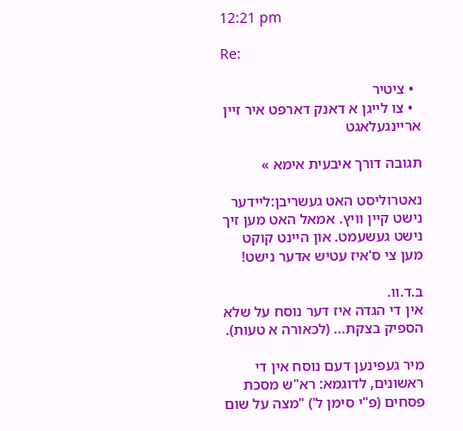12:21 pm

Re:

  • ציטיר
  • צו לייגן א דאנק דארפט איר זיין אריינגעלאגט

תגובה דורך איבעית אימא »

נאטרוליסט האט געשריבן:ליידער נישט קיין וויץ. אמאל האט מען זיך נישט געשעמט. און היינט קוקט מען צי ס'איז עטיש אדער נישט!

ב.ד.וו.
אין די הגדה איז דער נוסח על שלא הספיק בצקת... (לכאורה א טעות).

מיר געפינען דעם נוסח אין די ראשונים, לדוגמא: רא"ש מסכת פסחים (פ"י סימן ל') "מצה על שום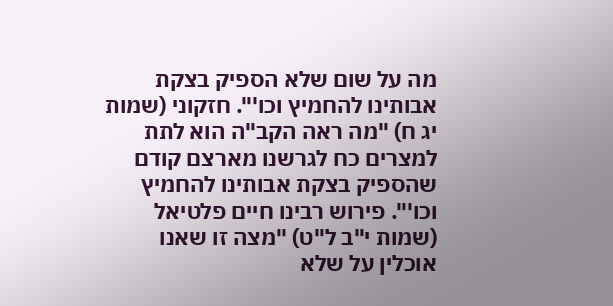מה על שום שלא הספיק בצקת אבותינו להחמיץ וכו'". חזקוני (שמות יג ח) "מה ראה הקב"ה הוא לתת למצרים כח לגרשנו מארצם קודם שהספיק בצקת אבותינו להחמיץ וכו'". פירוש רבינו חיים פלטיאל (שמות י"ב ל"ט) "מצה זו שאנו אוכלין על שלא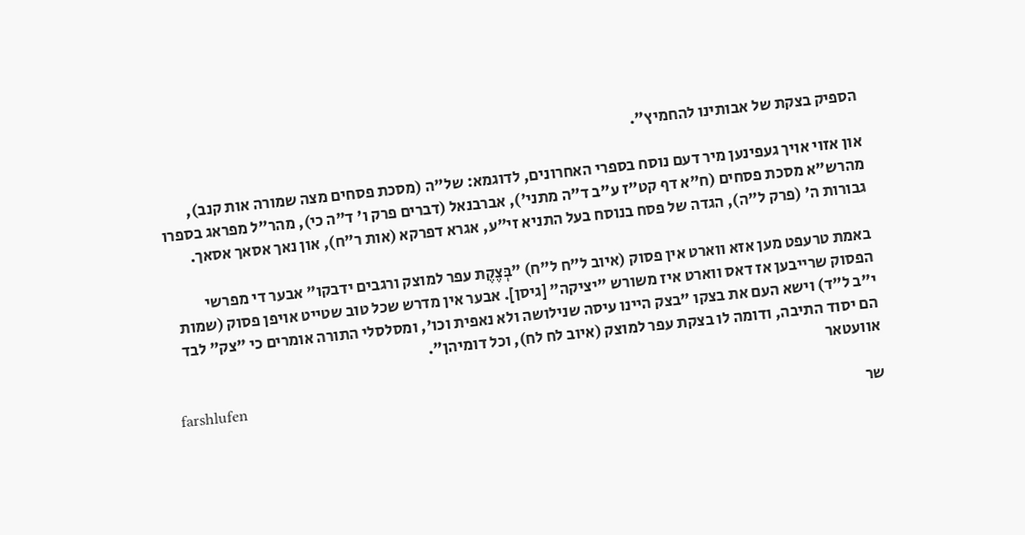הספיק בצקת של אבותינו להחמיץ".

און אזוי אויך געפינען מיר דעם נוסח בספרי האחרונים, לדוגמא: של"ה (מסכת פסחים מצה שמורה אות קנב), מהרש"א מסכת פסחים (ח"א דף קט"ז ע"ב ד"ה מתני'), אברבנאל (דברים פרק ו' ד"ה כי), מהר"ל מפראג בספרו גבורות ה' (פרק ל"ה), הגדה של פסח בנוסח בעל התניא זי"ע, אגרא דפרקא (אות ר"ח), און נאך אסאך אסאך.

באמת טרעפט מען אזא ווארט אין פסוק (איוב ל"ח ל"ח) "בְּצֶקֶת עפר למוצק ורגבים ידבקו" אבער די מפרשי הפסוק שרייבען אז דאס ווארט איז משורש "יציקה" [גיסן]. אבער אין מדרש שכל טוב שטייט אויפן פסוק (שמות י"ב ל"ד) וישא העם את בצקו "בצק היינו עיסה שנילושה ולא נאפית וכו', ומסלסלי התורה אומרים כי "צק" לבד הם יסוד התיבה, ודומה לו בצקת עפר למוצק (איוב לח לח), וכל דומיהן".
אוועטאר
farshlufen
שר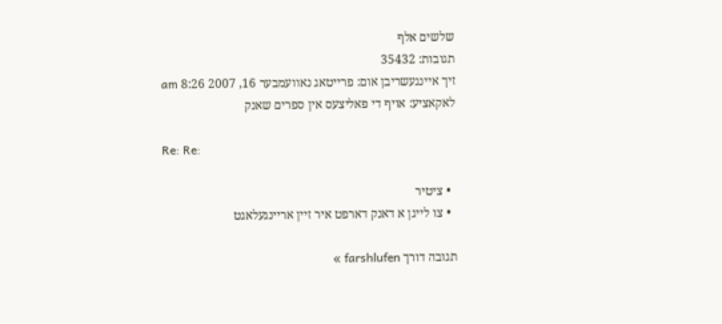שלשים אלף
תגובות: 35432
זיך איינגעשריבן אום: פרייטאג נאוועמבער 16, 2007 8:26 am
לאקאציע: אויף די פאליצעס אין ספרים שאנק

Re: Re:

  • ציטיר
  • צו לייגן א דאנק דארפט איר זיין אריינגעלאגט

תגובה דורך farshlufen »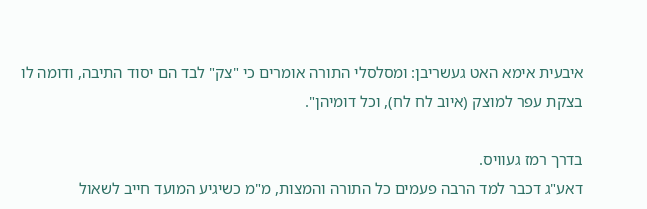איבעית אימא האט געשריבן: ומסלסלי התורה אומרים כי "צק" לבד הם יסוד התיבה, ודומה לו בצקת עפר למוצק (איוב לח לח), וכל דומיהן".

בדרך רמז געוויס.
דאע"ג דכבר למד הרבה פעמים כל התורה והמצות, מ"מ כשיגיע המועד חייב לשאול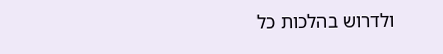ולדרוש בהלכות כל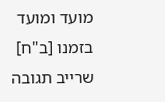מועד ומועד בזמנו [ב"ח]
שרייב תגובה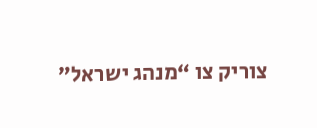צוריק צו “מנהג ישראל”